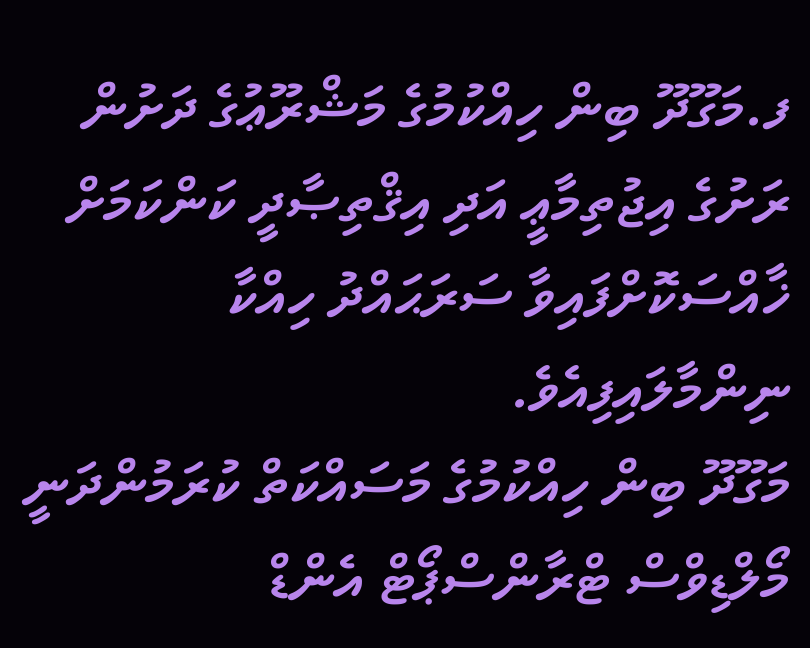ފ.މަގޫދޫ ބިން ހިއްކުމުގެ މަޝްރޫޢުގެ ދަށުން ރަށުގެ އިޖުތިމާޢީ އަދި އިޤްތިޞާދީ ކަންކަމަށް ޚާއްސަކޮށްފައިވާ ސަރަޙައްދު ހިއްކާ ނިންމާލައިފިއެވެ.
މަގޫދޫ ބިން ހިއްކުމުގެ މަސައްކަތް ކުރަމުންދަނީ މޯލްޑިވްސް ޓްރާންސްޕޯޓް އެންޑް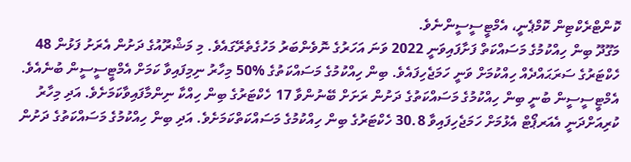ކޮންޓްރެކްޓިން ކޮމްޕެނީ، އެމްޓީސީސީންނެވެ.
މަގޫދޫ ބިން ހިއްކުމުގެ މަސައްކަތް ފަށާފައިވަނީ 2022 ވަނަ އަހަރުގެ ނޮވެންބަރު މަހުގެތެރޭގައެވެ. މި މަޝްރޫއުގެ ދަށުން އެރަށު ފަޅުން 48 ހެކްޓަރުގެ ސަރަޙައްދެއް ހިއްކުމަށް ވަނީ ހަމަޖެހިފައެވެ. ބިން ހިއްކުމުގެ މަސައްކަތުގެ %50 މިހާރު ނިމިފައިވާ ކަމަށް އެމްޓީސީސީން ބުނެއެވެ.
އެމްޓީސީސީން ބުނީ ބިން ހިއްކުމުގެ މަސައްކަތުގެ ދަށުން ރަށަށް ބޭނުންވާ 17 ހެކްޓަރުގެ ބިން ހިއްކާ ނިންމާފައިވާކަމަށެވެ. އަދި މިހާރު ކުރިއަށްދަނީ އެއަރޕޯޓް އެޅުމަށް ހަމަޖެހިފައިވާ 30.8 ހެކްޓަރުގެ ބިން ހިއްކުމުގެ މަސައްކަތްކަމަށެވެ. އަދި ބިން ހިއްކުމުގެ މަސައްކަތުގެ ދަށުން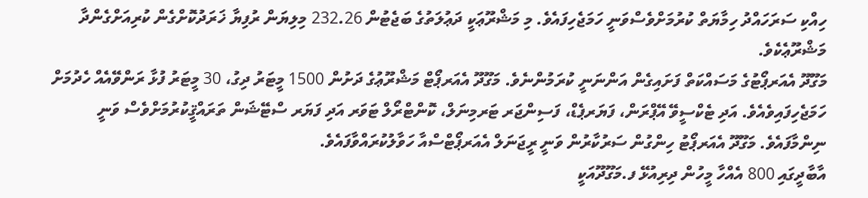ހިއްކި ސަރަހައްދު ހިމާޔަތް ކުރުމަށްވެސްވަނީ ހަމަޖެހިފައެވެ. މި މަޝްރޫޢަކީ ދަޢުލަތުގެ ބަޖެޓުން 232.26 މިލިޔަން ރުފިޔާ ޚަރަދުކޮށްގެން ކުރިއަށްގެންދާ މަޝްރޫޢެކެވެ.
މަގޫދޫ އެއަރޕޯޓުގެ މަސައްކަތް ފަށައިގެން އަންނަނީ ކުރަމުންނެވެ. މަގޫދޫ އެއަރޕޯޓް މަޝްރޫޢުގެ ދަށުން 1500 މީޓަރު ދިގު، 30 މީޓަރު ފުޅާ ރަންވޭއެއް ހެދުމަށް ހަމަޖެހިފައިވެއެވެ. އަދި ޓެކްސީވޭ އޭޕްރަން، ފަޔަރޕެޑް، ފަސިންޖަރ ޓަރމިނަލް، ކޮންޓްރޯލް ޓަވަރ އަދި ފަޔަރ ސްޓޭޝަން ތަރައްޤީކުރުމަށްވެސް ވަނީ ނިންމާފައެވެ. މަގޫދޫ އެއަރޕޯޓު ހިންގުން ސަރުކާރުން ވަނީ ރީޖަނަލް އެއަރޕޯޓްސްއާ ހަވާލުކުރައްވާފައެވެ.
އާބާދީގައި 800 އެއްހާ މީހުން ދިރިއުޅޭ ފ.މަގޫދޫއަކީ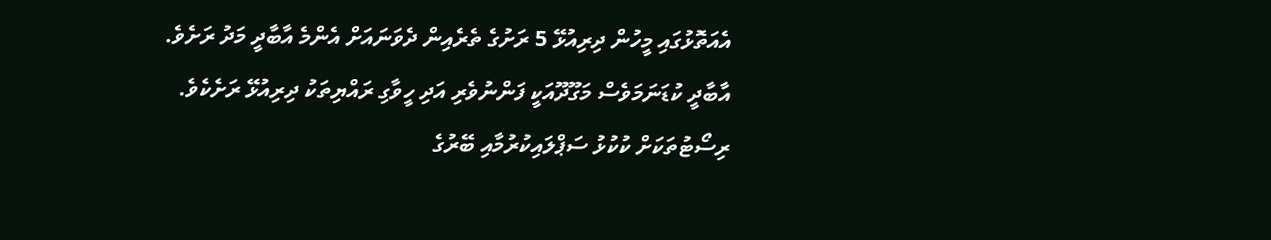އެއަތޮޅުގައި މީހުން ދިރިއުޅޭ 5 ރަށުގެ ތެރެއިން ދެވަނައަށް އެންމެ އާބާދީ މަދު ރަށެވެ. އާބާދީ ކުޑަނަމަވެސް މަގޫދޫއަކީ ފަންނުވެރި އަދި ހީވާގި ރައްޔިތަކު ދިރިއުޅޭ ރަށެކެވެ.
ރިސޯޓުތަކަށް ކުކުޅު ސަޕްލައިކުރުމާއި ބޭރުގެ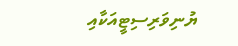ޔުނިވަރިސިޓީއަކާއި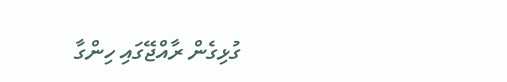ގުޅިގެން ރާއްޖޭގައި ހިންގާ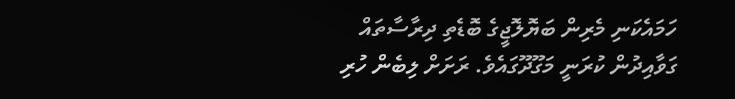ހަމައެކަނި މެރިން ބަޔޮލޮޖީގެ ބޮޑެތި ދިރާސާތައް ގަވާއިދުން ކުރަނީ މަގޫދޫގައެވެ. ރަށަށް ލިބެން ހުރި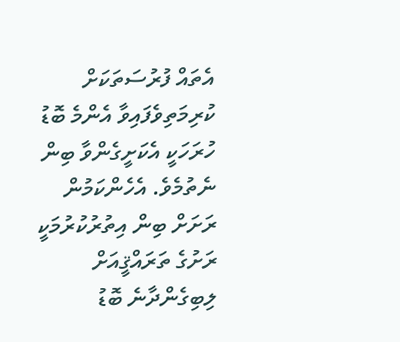އެތައް ފުރުސަތަކަށް ކުރިމަތިވެފައިވާ އެންމެ ބޮޑު ހުރަހަކީ އެކަށީގެންވާ ބިން ނެތުމެވެ. އެހެންކަމުން ރަށަށް ބިން އިތުރުކުރުމަކީ ރަށުގެ ތަރައްޤީއަށް ލިބިގެންދާނެ ބޮޑު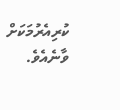ކުރިއެރުމަކަށް ވާނެއެވެ.